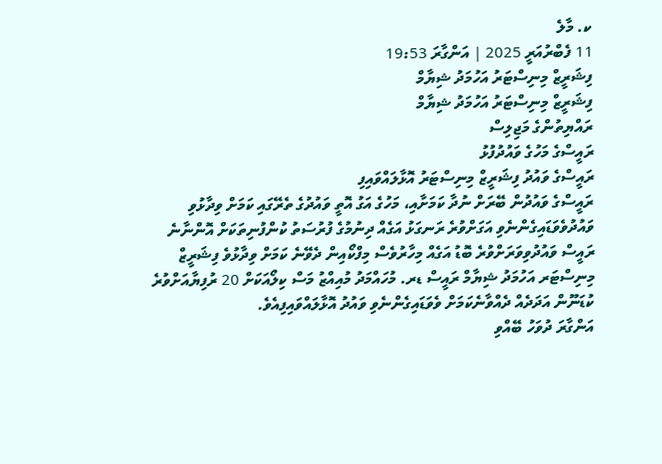ކ. މާލެ
11 ފެބްރުއަރީ 2025 | އަންގާރަ 19:53
ފިޝަރީޒް މިނިސްޓަރު އަހުމަދު ޝިޔާމް
ފިޝަރީޒް މިނިސްޓަރު އަހުމަދު ޝިޔާމް
ރައްޔިތުންގެ މަޖިލިސް
ރައީސްގެ މަހުގެ ވައުދުފުޅު
ރައީސްގެ ވައުދު ފިޝަރީޒް މިނިސްޓަރު އޮޅާލައްވައިފި
ރައީސްގެ ވައުދުން ބޭރަށް ނުދާ ކަމަށާއި، މަހުގެ އަގު އޮތީ ވައުދުގެ ތެރޭގައި ކަމަށް ވިދާޅުވި
ވައުދުވެވަޑައިގެންނެވި އަގަށްވުރެ ރަނގަޅު އަގެއް ދިނުމުގެ ފުރުސަތު ކުންފުނިތަކަށް އޮންނާނެ
ރައީސް ވައުދުވިވަރަށްވުރެ ބޮޑު އަގެއް މިހާރުވެސް މިފްކޯއިން ދެވޭނެ ކަމަށް ވިދާޅުވެ ފިޝަރީޒް މިނިސްޓަރ އަހުމަދު ޝިޔާމް ރައީސް ޑރ. މުހައްމަދު މުއިއްޒު މަސް ކިލޯއަކަށް 20 ރުފިޔާއަށްވުރެ ކުޑަނޫން އަދަދެއް ދެއްވާނެކަމަށް ވެވަޑައިގެންނެވި ވައުދު އޮޅާލައްވައިފިއެވެ.
އަންގާރަ ދުވަހު ބޭއްވި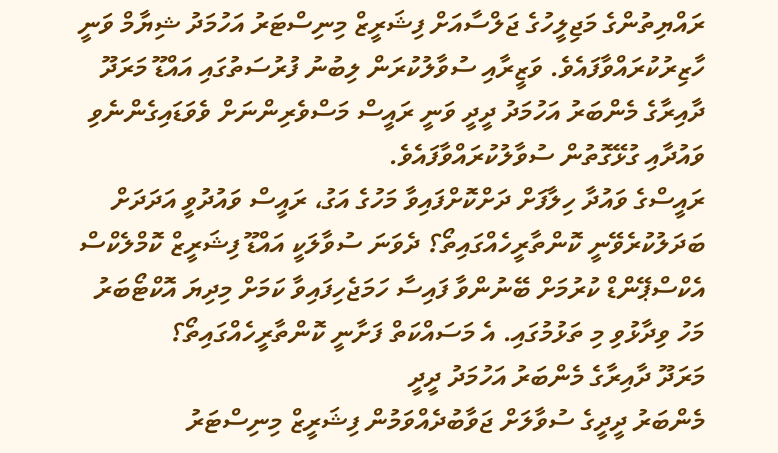ރައްޔިތުންގެ މަޖިލީހުގެ ޖަލްސާއަށް ފިޝަރީޒް މިނިސްޓަރު އަހުމަދު ޝިޔާމް ވަނީ ހާޒިރުކުރައްވާފައެވެ. ވަޒީރާއި ސުވާލުކުރަން ލިބުނު ފުރުސަތުގައި އައްޑޫ މަރަދޫ ދާއިރާގެ މެންބަރު އަހުމަދު ދީދީ ވަނީ ރައީސް މަސްވެރިންނަށް ވެވަޑައިގެންނެވި ވައުދާއި ގުޅޭގޮތުން ސުވާލުކުރައްވާފައެވެ.
ރައީސްގެ ވައުދާ ހިލާފަށް ދަށްކޮށްފައިވާ މަހުގެ އަގު، ރައީސް ވައުދުވީ އަދަދަށް ބަދަލުކުރެވޭނީ ކޮންތާރީހެއްގައިތޯ؟ ދެވަނަ ސުވާލަކީ އައްޑޫ ފިޝަރީޒް ކޮމްލެކްސް އެކްސްޕޭންޑް ކުރުމަށް ބޭނުންވާ ފައިސާ ހަމަޖެހިފައިވާ ކަމަށް މިދިޔަ އޮކްޓޯބަރު މަހު ވިދާޅުވި މި ތަޅުމުގައި. އެ މަސައްކަތް ފަށާނީ ކޮންތާރީހެއްގައިތޯ؟
މަރަދޫ ދާއިރާގެ މެންބަރު އަހުމަދު ދީދީ
މެންބަރު ދީދީގެ ސުވާލަށް ޖަވާބުދެއްވަމުން ފިޝަރީޒް މިނިސްޓަރު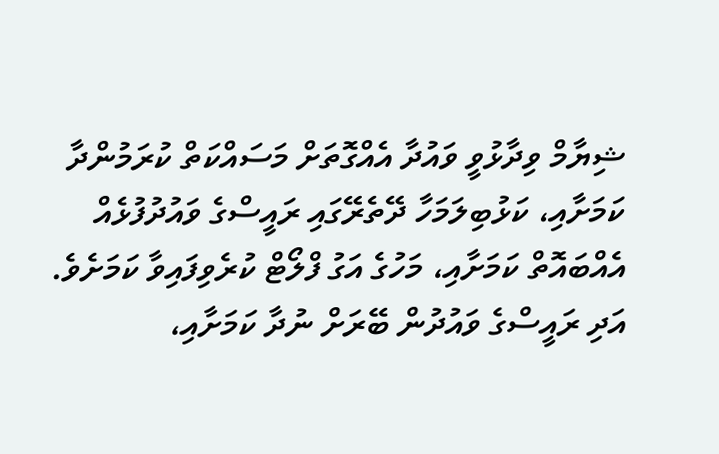ޝިޔާމް ވިދާޅުވީ ވައުދާ އެއްގޮތަށް މަސައްކަތް ކުރަމުންދާ ކަމަށާއި، ކަޅުބިލަމަހާ ދޭތެރޭގައި ރައީސްގެ ވައުދުފުޅެއް އެއްބައޮތް ކަމަށާއި، މަހުގެ އަގު ފްލޯޓް ކުރެވިފައިވާ ކަމަށެވެ. އަދި ރައީސްގެ ވައުދުން ބޭރަށް ނުދާ ކަމަށާއި،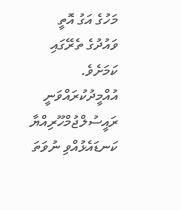މަހުގެ އަގު އޮތީ ވައުދުގެ ތެރޭގައި ކަމަށެވެ.
އުއްމީދުކުރައްވަނީ ރައީސުލްޖުމްހޫރިއްޔާ ކަނޑައެޅުއްވި ނުވަތަ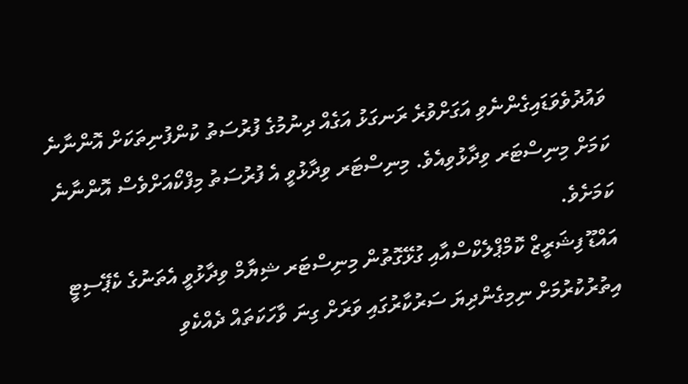ވައުދުވެވަޑައިގެންނެވި އަގަށްވުރެ ރަނގަޅު އަގެއް ދިނުމުގެ ފުރުސަތު ކުންފުނިތަކަށް އޮންނާނެ ކަމަށް މިނިސްޓަރ ވިދާޅުވިއެވެ. މިނިސްޓަރ ވިދާޅުވީ އެ ފުރުސަތު މިފްކޯއަށްވެސް އޮންނާނެ ކަމަށެވެ.
އައްޑޫ ފިޝަރީޒް ކޮމްޕްލެކްސްއާއި ގުޅޭގޮތުން މިނިސްޓަރ ޝިޔާމް ވިދާޅުވީ އެތަނުގެ ކެޕޭސިޓީ އިތުރުކުރުމަށް ނިމިގެންދިޔަ ސަރުކާރުގައި ވަރަށް ގިނަ ވާހަކަތައް ދެއްކެވި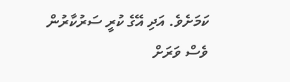ކަމަށެވެ. އަދި އޭގެ ކުރީ ސަރުކާރުން ވެސް ވަރަށް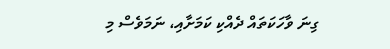ގިނަ ވާހަކަތައް ދެއްކި ކަމަށާއި، ނަމަވެސް މި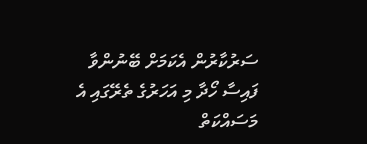ސަރުކާރުން އެކަމަށް ބޭނުންވާ ފައިސާ ހޯދާ މި އަހަރުގެ ތެރޭގައި އެ މަސައްކަތް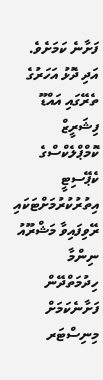ފަށާނެ ކަމަށެވެ. އަދި ދޮޅު އަހަރުގެ ތެރޭގައި އައްޑޫ ފިޝަރީޒް ކޮމްޕްލެކްސްގެ ކެޕޭސިޓީ އިތުރުކުރުމަށްޓަކައި ރޭވިފައިވާ މަޝްރޫއު ނިންމާ ހިދުމަތްދޭން ފަށާނެކަމަށް މިނިސްޓަރ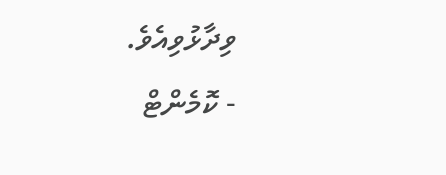ވިދާޅުވިއެވެ.
- ކޮމެންޓް